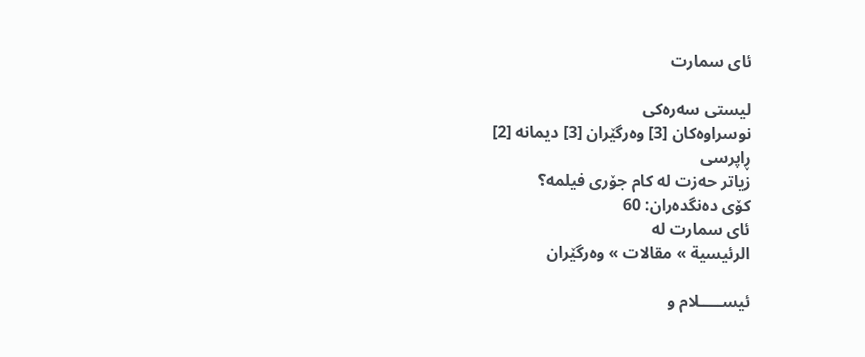ئاى سمارت

لیستى سه‌ره‌كى
نوسراوه‌كان [3] وه‌رگێران [3] دیمانه‌ [2]
ڕاپرسی
زیاتر حه‌زت له‌ كام جۆرى فیلمه‌؟
كۆى ده‌نگده‌ران: 60
ئاى سمارت له‌
الرئيسية » مقالات » وه‌رگێران

ئیســـــلام و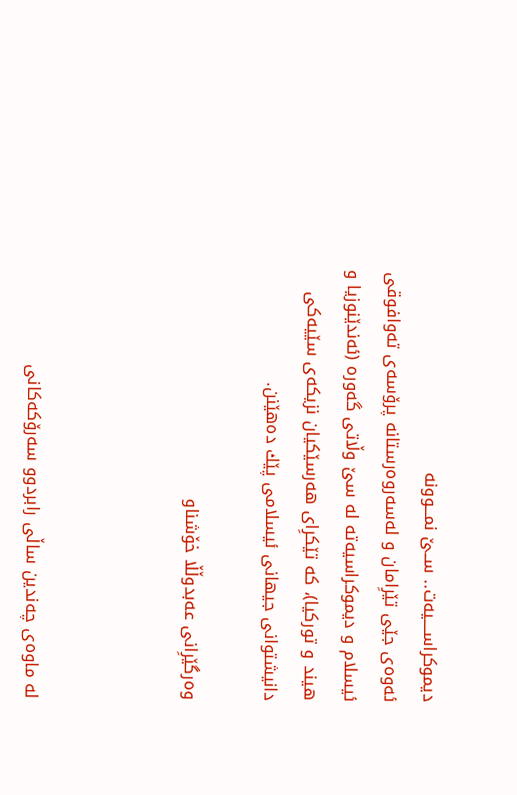دیموكراســــیه‌ت.. ســێ نمـــوونه‌
ئه‌وه‌ى جێی تێرِامان و له‌سه‌روه‌رستانه‌ پرۆسه‌ى ته‌وافوقی ئیسلام و دیموكراسیه‌ته‌ له‌ سێ وڵاتى گه‌وره‌ (ئه‌ندێنوزیا و هیند و توركیا)، كه‌ تێكرِاى هه‌رسێكیان نزیكه‌ى سێیه‌كى دانیشتوانى جیهانى ئیسلامى پێك ده‌هێنن.

وه‌رگێرِانى عه‌بدوڵڵا خۆشناو



له‌ ماوه‌ى چه‌ندین ساڵی رابردوو سه‌رۆكه‌كانى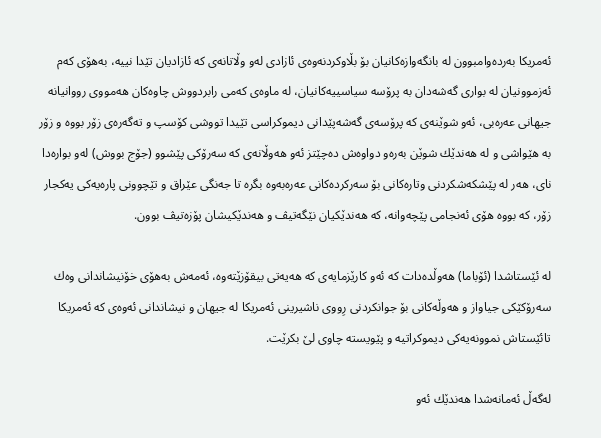ئه‌مریكا به‌رده‌وامبوون له‌ بانگه‌وازه‌كانیان بۆ بڵاوكردنه‌وه‌ى ئازادى له‌و وڵاتانه‌ى كه‌ ئازادیان تێدا نییه‌، به‌هۆى كه‌م ئه‌زموونیان له‌ بوارى گه‌شه‌دان به‌ پرۆسه‌ سیاسییه‌كانیان، له‌ ماوه‌ى كه‌مى رابردووش چاوه‌كان هه‌مووى رووانیانه‌ جیهانى عه‌ره‌بی، ئه‌و شوێنه‌ى كه‌ پرۆسه‌ى گه‌شه‌پێدانى دیموكراسی تێیدا تووشی كۆسپ و ته‌گه‌ره‌ى زۆر بووه‌ و زۆر به‌ هێواشی و له‌ هه‌ندێك شوێن به‌ره‌و دواوه‌ش ده‌چێتز ئه‌و هه‌وڵانه‌ى كه‌ سه‌رۆكى پێشوو (جۆج بووش) له‌و بواره‌دا ناى، هه‌ر له‌ پێشكه‌شكردنى وتاره‌كانى بۆ سه‌ركرده‌كانى عه‌ره‌به‌وه‌ بگره‌ تا جه‌نگى عێراق و تێچوونى پاره‌یه‌كى یه‌كجار زۆر، كه‌ بووه‌ هۆى ئه‌نجامى پێچه‌وانه‌، كه‌ هه‌ندێكیان نێگه‌تیڤ و هه‌ندێكیشان پۆزه‌تیڤ بوون.

له‌ ئێستاشدا (ئۆباما) هه‌وڵده‌دات كه‌ ئه‌و كارێزمایه‌ى كه‌ هه‌یه‌تى بیقۆزێته‌وه‌، ئه‌مه‌ش به‌هۆى خۆنیشاندانى وه‌ك سه‌رۆكێكى جیاواز و هه‌وڵه‌كانى بۆ جوانكردنى رِووى ناشیرینى ئه‌مریكا له‌ جیهان و نیشاندانى ئه‌وه‌ى كه‌ ئه‌مریكا تائێستاش نموونه‌یه‌كی دیموكراتیه‌ و پێویسته‌ چاوی لێ بكرێت.

له‌گه‌ڵ ئه‌مانه‌شدا هه‌ندێك ئه‌و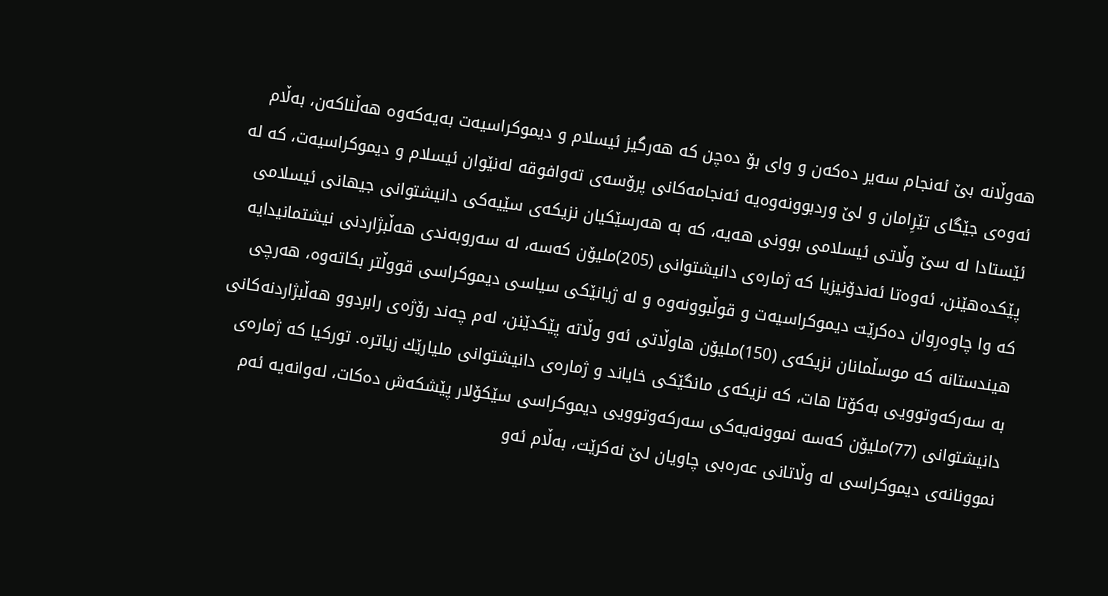هه‌وڵانه‌ بێ ئه‌نجام سه‌یر ده‌كه‌ن و واى بۆ ده‌چن كه‌ هه‌رگیز ئیسلام و دیموكراسیه‌ت به‌یه‌كه‌وه‌ هه‌ڵناكه‌ن، به‌ڵام ئه‌وه‌ى جێگاى تێرِامان و لێ وردبوونه‌وه‌یه‌ ئه‌نجامه‌كانى پرۆسه‌ى ته‌وافوقه‌ له‌نێوان ئیسلام و دیموكراسیه‌ت، كه‌ له‌ ئێستادا له‌ سێ وڵاتى ئیسلامى بوونى هه‌یه‌، كه‌ به‌ هه‌رسێكیان نزیكه‌ى سێیه‌كى دانیشتوانى جیهانى ئیسلامى پێكده‌هێنن، ئه‌وه‌تا ئه‌ندۆنیزیا كه‌ ژماره‌ى دانیشتوانى (205)ملیۆن كه‌سه‌، له‌ سه‌روبه‌ندى هه‌ڵبژاردنى نیشتمانیدایه‌ كه‌ وا چاوه‌رِوان ده‌كرێت دیموكراسیه‌ت و قوڵبوونه‌وه‌ و له‌ ژیانێكى سیاسی دیموكراسی قووڵتر بكاته‌وه‌، هه‌رچی هیندستانه‌ كه‌ موسڵمانان نزیكه‌ى (150)ملیۆن هاوڵاتى ئه‌و وڵاته‌ پێكدێنن، له‌م چه‌ند رۆژه‌ى رابردوو هه‌ڵبژاردنه‌كانى به‌ سه‌ركه‌وتوویی به‌كۆتا هات، كه‌ نزیكه‌ى مانگێكى خایاند و ژماره‌ى دانیشتوانى ملیارێك زیاتره‌. توركیا كه‌ ژماره‌ى دانیشتوانى (77)ملیۆن كه‌سه‌ نموونه‌یه‌كى سه‌ركه‌وتوویی دیموكراسی سێكۆلار پێشكه‌ش ده‌كات، له‌وانه‌یه‌ ئه‌م نموونانه‌ى دیموكراسی له‌ وڵاتانى عه‌ره‌بی چاویان لێ نه‌كرێت، به‌ڵام ئه‌و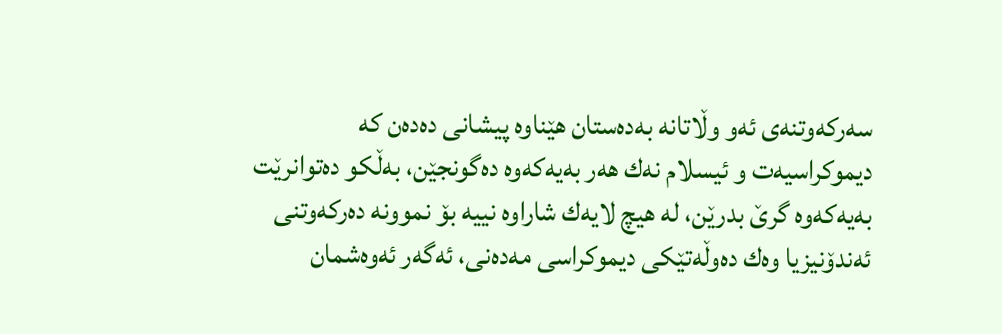سه‌ركه‌وتنه‌ى ئه‌و وڵاتانه‌ به‌ده‌ستان هێناوه‌ پیشانى ده‌ده‌ن كه‌ دیموكراسیه‌ت و ئیسلام نه‌ك هه‌ر به‌یه‌كه‌وه‌ ده‌گونجێن، به‌ڵكو ده‌توانرێت به‌یه‌كه‌وه‌ گرێ بدرێن، له‌ هیچ لایه‌ك شاراوه‌ نییه‌ بۆ نموونه‌ ده‌ركه‌وتنى ئه‌ندۆنیزیا وه‌ك ده‌وڵه‌تێكى دیموكراسی مه‌ده‌نى، ئه‌گه‌ر ئه‌وه‌شمان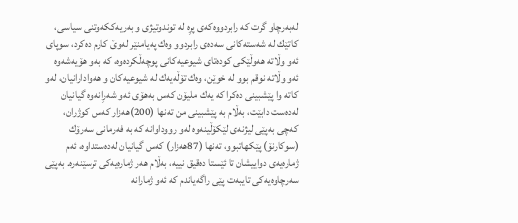له‌به‌رچاو گرت كه‌ رابردووه‌كه‌ى پرِه‌ له‌ توندوتیژی و به‌ریه‌ككه‌وتنى سیاسی، كاتێك له‌ شه‌سته‌كانى سه‌ده‌ى رابردوو وه‌ك په‌یامنێر له‌وێ كارم ده‌كرد، سوپاى ئه‌و وڵاته‌ هه‌وڵێكى كوده‌تای شیوعیه‌كانى پوچه‌ڵكرده‌وه‌، كه‌ به‌و هۆیه‌شه‌وه‌ ئه‌و وڵاته‌ نوقم بوو له‌ خوێن، وه‌ك تۆڵه‌یه‌ك له‌ شیوعیه‌كان و هه‌وادارانیان، له‌و كاته‌ وا پێشبینى ده‌كرا كه‌ یه‌ك ملیۆن كه‌س به‌هۆى ئه‌و شه‌رِانه‌وه‌ گیانیان له‌ده‌ست دابێت، به‌ڵام به‌ پێشبینی من ته‌نها (200)هه‌زار كه‌س كوژران، كه‌چی به‌پێی لیژنه‌ى لێكۆڵینه‌وه‌ له‌و رووداوانه‌ كه‌ به‌ فه‌رمانى سه‌رۆك (سوكارنۆ) پێكهاتبوو، ته‌نها (87هه‌زار) كه‌س گیانیان له‌ده‌ستداوه‌، ئه‌م ژماره‌یه‌ى دواییشان تا ئێستا ده‌قیق نییه‌، به‌ڵام هه‌ر ژماره‌یه‌كى ترسێنه‌ره‌. به‌پێی سه‌رچاوه‌یه‌كى تایبه‌ت پێی راگه‌یاندم كه‌ ئه‌و ژمارانه‌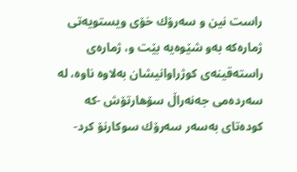راست نین و سه‌رۆك خۆى ویستویه‌تى ژماره‌كه‌ به‌و شێوه‌یه‌ بێت و، ژماره‌ى راسته‌قینه‌ى كوژراوانیشان به‌لاوه‌ ناوه‌، له‌ سه‌رده‌مى جه‌نه‌راڵ سۆهارتۆش -كه‌ كوده‌تاى به‌سه‌ر سه‌رۆك سوكارنۆ كرد-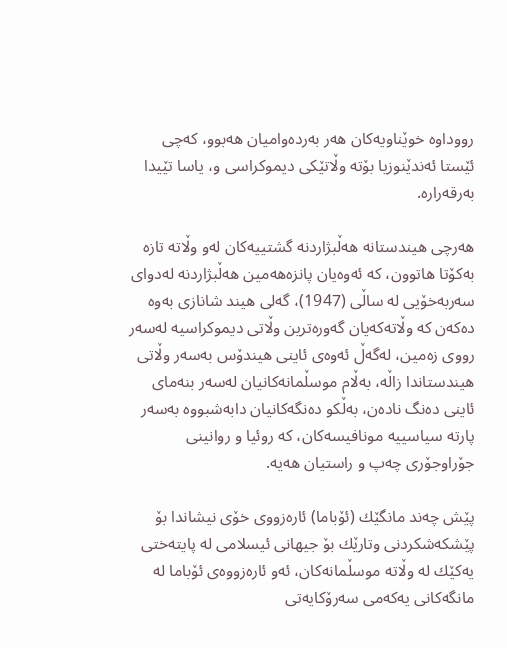رووداوه‌ خوێناویه‌كان هه‌ر به‌رده‌وامیان هه‌بوو، كه‌چی ئێستا ئه‌ندێنوزیا بۆته‌ وڵاتێكى دیموكراسی و، یاسا تێیدا به‌رقه‌راره‌.

هه‌رچی هیندستانه‌ هه‌ڵبژاردنه‌ گشتییه‌كان له‌و وڵاته‌ تازه‌ به‌كۆتا هاتوون، كه‌ ئه‌وه‌یان پانزه‌هه‌مین هه‌ڵبژاردنه‌ له‌دواى سه‌ربه‌خۆیی له‌ ساڵی (1947)، گه‌لی هیند شانازى به‌وه‌ ده‌كه‌ن كه‌ وڵاته‌كه‌یان گه‌وره‌ترین وڵاتى دیموكراسیه‌ له‌سه‌ر رووى زه‌مین، له‌گه‌ڵ ئه‌وه‌ى ئاینى هیندۆس به‌سه‌ر وڵاتى هیندستاندا زاڵه‌، به‌ڵام موسڵمانه‌كانیان له‌سه‌ر بنه‌ماى ئاینى ده‌نگ ناده‌ن، به‌ڵكو ده‌نگه‌كانیان دابه‌شبووه‌ به‌سه‌ر پارته‌ سیاسییه‌ مونافیسه‌كان، كه‌ روئیا و روانینى جۆراوجۆری چه‌پ و راستیان هه‌یه‌.

پێش چه‌ند مانگێك (ئۆباما) ئاره‌زووى خۆى نیشاندا بۆ پێشكه‌شكردنى وتارێك بۆ جیهانى ئیسلامى له‌ پایته‌ختى یه‌كێك له‌ وڵاته‌ موسڵمانه‌كان، ئه‌و ئاره‌زووه‌ى ئۆباما له‌ مانگه‌كانى یه‌كه‌مى سه‌رۆكایه‌تى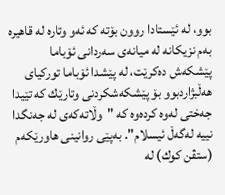بوو، له‌ ئێستادا روون بۆته‌ كه‌ ئه‌و وتاره‌ له‌ قاهیره‌ به‌م نزیكانه‌ له‌ میانه‌ى سه‌ردانى ئۆباما پێشكه‌ش ده‌كرێت، له‌ پێشدا ئۆباما توركیاى هه‌ڵبژاردبوو بۆ پێشكه‌شكردنى وتارێك كه‌ تێیدا جه‌ختى له‌وه‌ كرده‌وه‌ كه‌ "وڵاته‌كه‌ى له‌ جه‌نگدا نییه‌ له‌گه‌ڵ ئیسلام". به‌پێی روانینى هاورێكه‌م (ستڤن كوك) له‌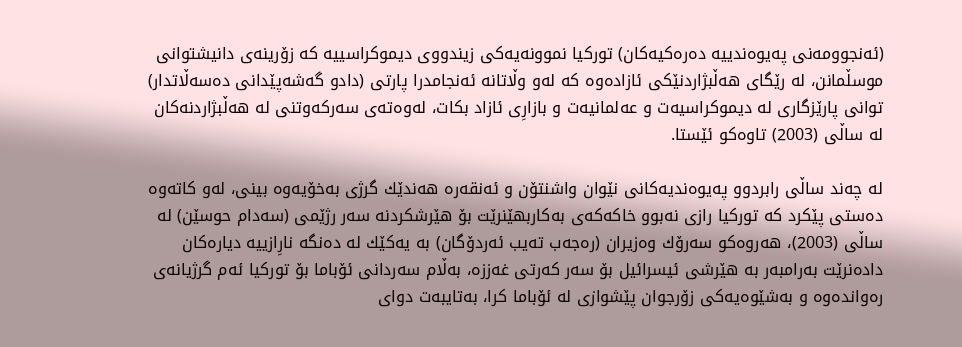(ئه‌نجوومه‌نى په‌یوه‌ندییه‌ ده‌ره‌كیه‌كان) توركیا نموونه‌یه‌كى زیندووى دیموكراسییه‌ كه‌ زۆرینه‌ى دانیشتوانى موسڵمانن، له‌ رێگاى هه‌ڵبژاردنێكى ئازاده‌وه‌ كه‌ له‌و وڵاتانه‌ ئه‌نجامدرا پارتى (دادو گه‌شه‌پێدانى ده‌سه‌ڵاتدار) توانى پارێزگارى له‌ دیموكراسیه‌ت و عه‌لمانیه‌ت و بازارِى ئازاد بكات، له‌وه‌ته‌ى سه‌ركه‌وتنى له‌ هه‌ڵبژاردنه‌كان له‌ ساڵی (2003) تاوه‌كو ئێستا.

له‌ چه‌ند ساڵی رابردوو په‌یوه‌ندیه‌كانى نێوان واشنتۆن و ئه‌نقه‌ره‌ هه‌ندێك گرژی به‌خۆیه‌وه‌ بینى، له‌و كاته‌وه‌ ده‌ستى پێكرد كه‌ توركیا رازی نه‌بوو خاكه‌كه‌ى به‌كاربهێنرێت بۆ هێرشكردنه‌ سه‌ر رژێمى (سه‌دام حوسێن) له‌ ساڵی (2003)، هه‌روه‌كو سه‌رۆك وه‌زیران (ره‌جه‌ب ته‌یب ئه‌ردۆگان) به‌ یه‌كێك له‌ ده‌نگه‌ نارِازییه‌ دیاره‌كان داده‌نرێت به‌رامبه‌ر به‌ هێرشی ئیسرائیل بۆ سه‌ر كه‌رتى غه‌ززه‌، به‌ڵام سه‌ردانى ئۆباما بۆ توركیا ئه‌م گرژیانه‌ى ره‌وانده‌وه‌ و به‌شێوه‌یه‌كى زۆرجوان پێشوازى له‌ ئۆباما كرا، به‌تایبه‌ت دواى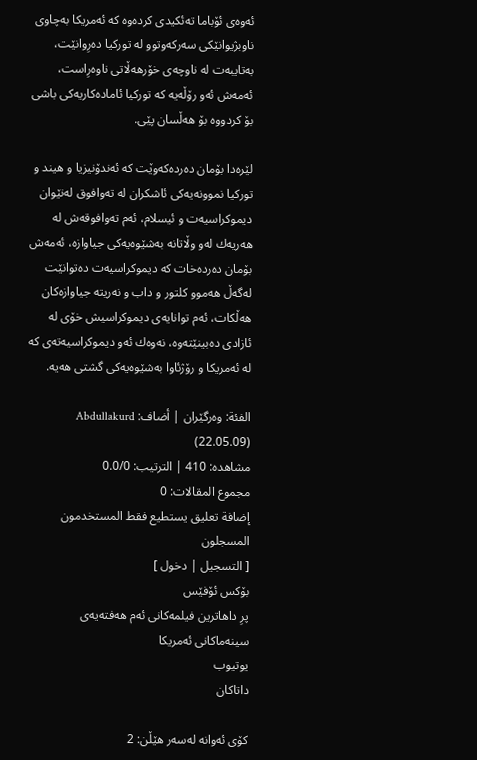ئه‌وه‌ى ئۆباما ته‌ئكیدى كرده‌وه‌ كه‌ ئه‌مریكا به‌چاوى ناوبژیوانێكى سه‌ركه‌وتوو له‌ توركیا ده‌رِوانێت، به‌تایبه‌ت له‌ ناوچه‌ى خۆرهه‌ڵاتى ناوه‌رِاست، ئه‌مه‌ش ئه‌و رۆڵه‌یه‌ كه‌ توركیا ئاماده‌كاریه‌كى باشی بۆ كردووه‌ بۆ هه‌ڵسان پێی.

لێره‌دا بۆمان ده‌رده‌كه‌وێت كه‌ ئه‌ندۆنیزیا و هیند و توركیا نموونه‌یه‌كى ئاشكران له‌ ته‌وافوق له‌نێوان دیموكراسیه‌ت و ئیسلام، ئه‌م ته‌وافوقه‌ش له‌ هه‌ریه‌ك له‌و وڵاتانه‌ به‌شێوه‌یه‌كى جیاوازه‌، ئه‌مه‌ش بۆمان ده‌رده‌خات كه‌ دیموكراسیه‌ت ده‌توانێت له‌گه‌ڵ هه‌موو كلتور و داب و نه‌ریته‌ جیاوازه‌كان هه‌ڵكات، ئه‌م توانایه‌ى دیموكراسیش خۆى له‌ ئازادى ده‌بینێته‌وه‌، نه‌وه‌ك ئه‌و دیموكراسیه‌ته‌ى كه‌ له‌ ئه‌مریكا و رۆژئاوا به‌شێوه‌یه‌كى گشتى هه‌یه‌.

الفئة: وه‌رگێران | أضاف: Abdullakurd (22.05.09)
مشاهده: 410 | الترتيب: 0.0/0
مجموع المقالات: 0
إضافة تعليق يستطيع فقط المستخدمون المسجلون
[ التسجيل | دخول ]
بۆكس ئۆفێس
پرِ داهاترین فیلمه‌كانى ئه‌م هه‌فته‌یه‌ى سینه‌ماكانى ئه‌مریكا
يوتيوب
داتاكان

کۆى ئەوانە لەسەر هێڵن: 2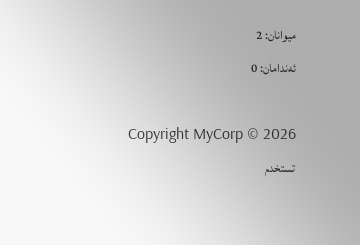میوانان: 2
ئەندامان: 0

Copyright MyCorp © 2026
تستخدم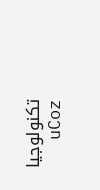تكنولوجيا uCoz